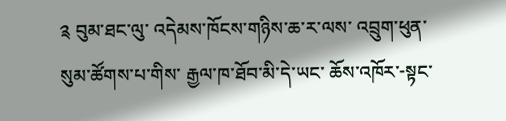༉ བུམ་ཐང་ལུ་ འདེམས་ཁོངས་གཉིས་ཆ་ར་ལས་ འབྲུག་ཕུན་སུམ་ཚོགས་པ་གིས་ རྒྱལ་ཁ་ཐོབ་མི་དེ་ཡང་ ཆོས་འཁོར་-སྟང་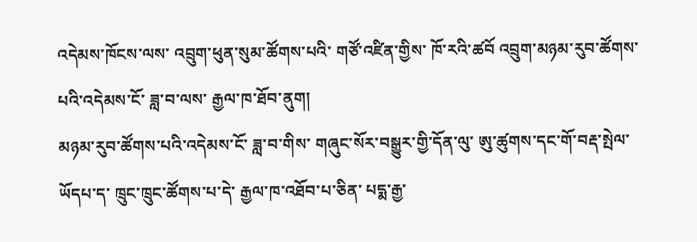འདེམས་ཁོངས་ལས་ འབྲུག་ཕུན་སུམ་ཚོགས་པའི་ གཙོ་འཛིན་གྱིས་ ཁོ་རའི་ཚབོ འབྲུག་མཉམ་རུབ་ཚོགས་པའི་འདེམས་ངོ་ ཟླ་བ་ལས་ རྒྱལ་ཁ་ཐོབ་ནུག།
མཉམ་རུབ་ཚོགས་པའི་འདེམས་ངོ་ ཟླ་བ་གིས་ གཞུང་སོར་བསྒྱུར་གྱི་དོན་ལུ་ ཨུ་ཚུགས་དང་གོ་བརྡ་སྤེལ་ཡོདཔ་ད་ ཁྲུང་ཁྲུང་ཚོགས་པ་དེ་ རྒྱལ་ཁ་འཐོབ་པ་ཅིན་ པདྨ་རྒྱ་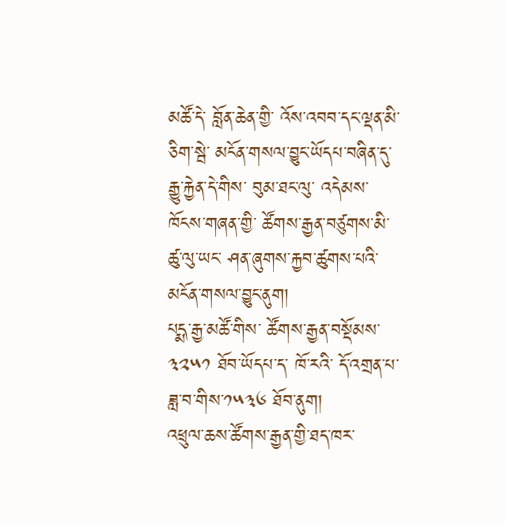མཚོ་དེ་ བློན་ཆེན་གྱི་ འོས་འབབ་དང་ལྡན་མི་ཅིག་སྦེ་ མངོན་གསལ་བྱུང་ཡོདཔ་བཞིན་དུ་ རྒྱུ་རྐྱེན་དེ་གིས་ བུམ་ཐང་ལུ་ འདེམས་ཁོངས་གཞན་གྱི་ ཚོགས་རྒྱན་བཙུགས་མི་ཚུ་ལུ་ཡང་ ཤན་ཞུགས་རྐྱབ་ཚུགས་པའི་མངོན་གསལ་བྱུང་ནུག།
པདྨ་རྒྱ་མཚོ་གིས་ ཚོགས་རྒྱན་བསྡོམས་༣༢༥༡ ཐོབ་ཡོདཔ་ད་ ཁོ་རའི་ དོ་འགྲན་པ་ཟླ་བ་གིས་༡༥༣༦ ཐོབ་ནུག།
འཕྲུལ་ཆས་ཚོགས་རྒྱན་གྱི་ཐད་ཁར་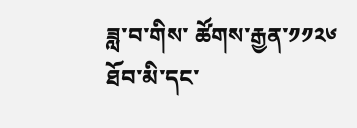ཟླ་བ་གིས་ ཚོགས་རྒྱན་༡༡༢༦ ཐོབ་མི་དང་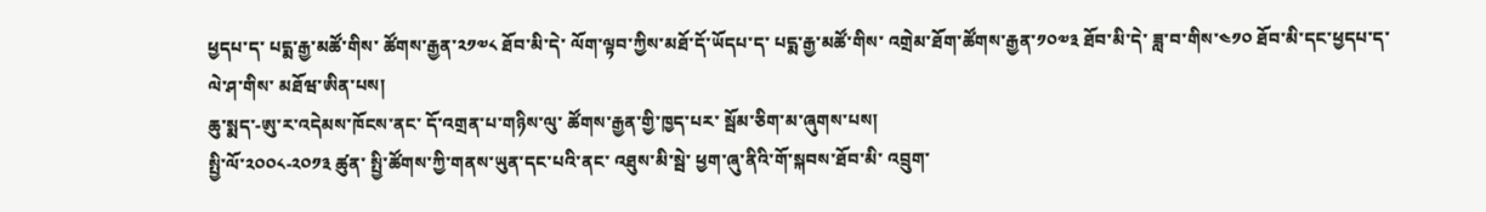ཕྱདཔ་ད་ པདྨ་རྒྱ་མཚོ་གིས་ ཚོགས་རྒྱན་༢༡༧༨ ཐོབ་མི་དེ་ ལོག་ལྟབ་ཀྱིས་མཐོ་དོ་ཡོདཔ་ད་ པདྨ་རྒྱ་མཚོ་གིས་ འགྲེམ་ཐོག་ཚོགས་རྒྱན་༡༠༧༣ ཐོབ་མི་དེ་ ཟླ་བ་གིས་༤༡༠ ཐོབ་མི་དང་ཕྱདཔ་ད་ ལེ་ཤ་གིས་ མཐོཝ་ཨིན་པས།
ཆུ་སྨད་-ཨུ་ར་འདེམས་ཁོངས་ནང་ དོ་འགྲན་པ་གཉིས་ལུ་ ཚོགས་རྒྱན་གྱི་ཁྱད་པར་ སྦོམ་ཅིག་མ་ཞུགས་པས།
སྤྱི་ལོ་༢༠༠༨-༢༠༡༣ ཚུན་ སྤྱི་ཚོགས་ཀྱི་གནས་ཡུན་དང་པའི་ནང་ འཐུས་མི་སྦེ་ ཕྱག་ཞུ་ནིའི་གོ་སྐབས་ཐོབ་མི་ འབྲུག་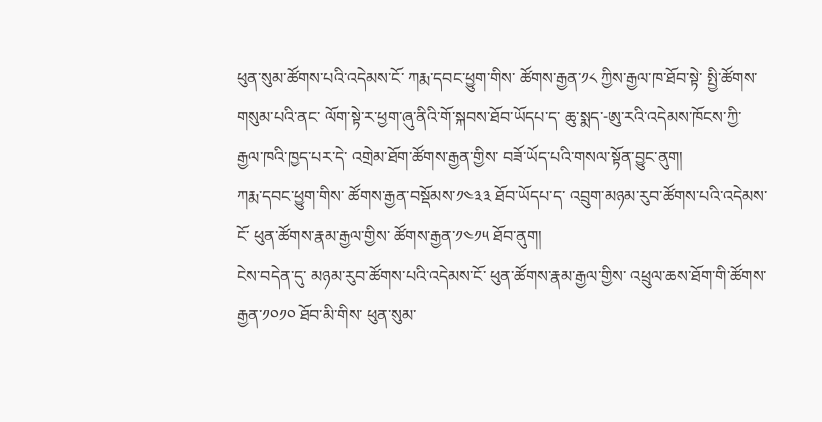ཕུན་སུམ་ཚོགས་པའི་འདེམས་ངོ་ ཀརྨ་དབང་ཕྱུག་གིས་ ཚོགས་རྒྱན་༡༨ ཀྱིས་རྒྱལ་ཁ་ཐོབ་སྟེ་ སྤྱི་ཚོགས་གསུམ་པའི་ནང་ ལོག་སྟེ་ར་ཕྱག་ཞུ་ནིའི་གོ་སྐབས་ཐོབ་ཡོདཔ་ད་ ཆུ་སྨད་-ཨུ་རའི་འདེམས་ཁོངས་ཀྱི་ རྒྱལ་ཁའི་ཁྱད་པར་དེ་ འགྲེམ་ཐོག་ཚོགས་རྒྱན་གྱིས་ བཟོ་ཡོད་པའི་གསལ་སྟོན་བྱུང་ནུག།
ཀརྨ་དབང་ཕྱུག་གིས་ ཚོགས་རྒྱན་བསྡོམས་༡༤༣༣ ཐོབ་ཡོདཔ་ད་ འབྲུག་མཉམ་རུབ་ཚོགས་པའི་འདེམས་ངོ་ ཕུན་ཚོགས་རྣམ་རྒྱལ་གྱིས་ ཚོགས་རྒྱན་༡༤༡༥ ཐོབ་ནུག།
ངེས་བདེན་དུ་ མཉམ་རུབ་ཚོགས་པའི་འདེམས་ངོ་ ཕུན་ཚོགས་རྣམ་རྒྱལ་གྱིས་ འཕྲུལ་ཆས་ཐོག་གི་ཚོགས་རྒྱན་༡༠༡༠ ཐོབ་མི་གིས་ ཕུན་སུམ་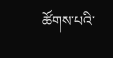ཚོགས་པའི་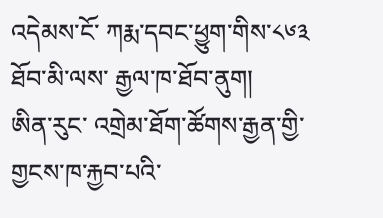འདེམས་ངོ་ ཀརྨ་དབང་ཕྱུག་གིས་༨༦༣ ཐོབ་མི་ལས་ རྒྱལ་ཁ་ཐོབ་ནུག།
ཨིན་རུང་ འགྲེམ་ཐོག་ཚོགས་རྒྱན་གྱི་ གྱངས་ཁ་རྐྱབ་པའི་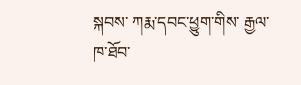སྐབས་ ཀརྨ་དབང་ཕྱུག་གིས་ རྒྱལ་ཁ་ཐོབ་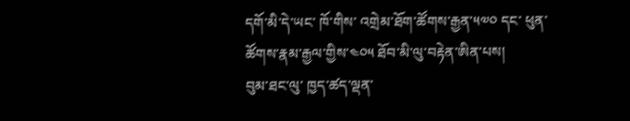དགོ་མི་དེ་ཡང་ ཁོ་གིས་ འགྲེམ་ཐོག་ཚོགས་རྒྱན་༥༧༠ དང་ ཕུན་ཚོགས་རྣམ་རྒྱལ་གྱིས་༤༠༥ ཐོབ་མི་ལུ་བརྟེན་ཨིན་པས།
བུམ་ཐང་ལུ་ ཁྱད་ཚད་ལྡན་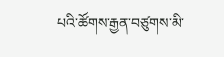པའི་ཚོགས་རྒྱན་བཙུགས་མི་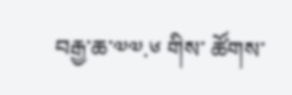བརྒྱ་ཆ་༧༧.༦ གིས་ ཚོགས་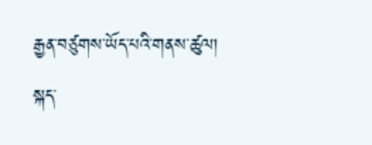རྒྱན་བཙུགས་ཡོད་པའི་གནས་ཚུལ།
སྐད་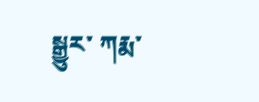སྒྱུར་ ཀརྨ་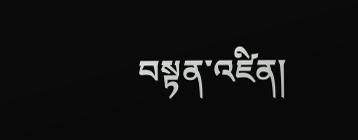བསྟན་འཛིན།